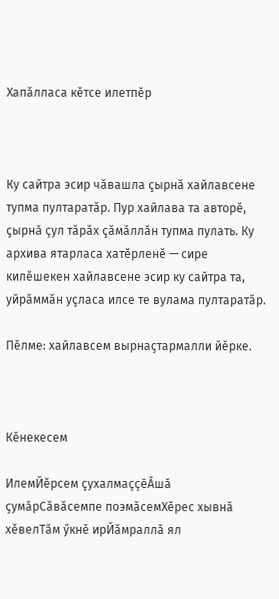Хапăлласа кĕтсе илетпĕр



Ку сайтра эсир чăвашла çырнă хайлавсене тупма пултаратăр. Пур хайлава та авторĕ, çырнă çул тăрăх çăмăллăн тупма пулать. Ку архива ятарласа хатĕрленĕ — сире килĕшекен хайлавсене эсир ку сайтра та, уйрăммăн уçласа илсе те вулама пултаратăр.

Пӗлме: хайлавсем вырнаҫтармалли йӗрке.



Кĕнекесем

ИлемЙĕрсем çухалмаççĕӐшӑ ҫумӑрСăвăсемпе поэмăсемХĕрес хывнă хĕвелТăм ӳкнĕ ирЙăмраллă ял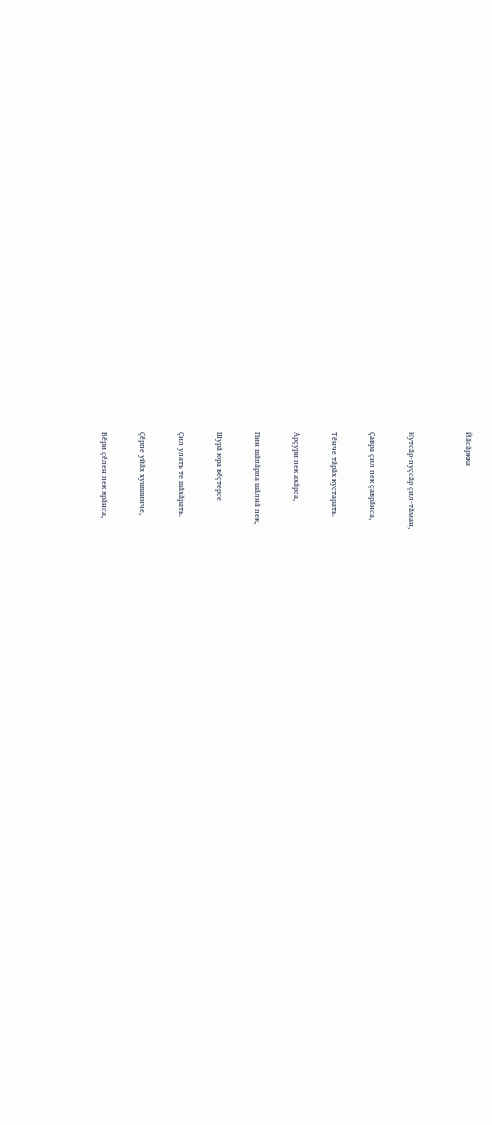Йăсăркка


Кутсăр-пуçсăр çил-тăман,

Çавра çил пек çаврăнса,

Тĕнче тăрăх кустарать.

Арçури пек ахăрса,

Пин шăпăрпа шăлнă пек,

Шурă юра вĕçтерсе

Çил улать те шăхăрать.

Çĕрпе уйăх хушшинче,

Вĕри çĕлен пек ярăнса,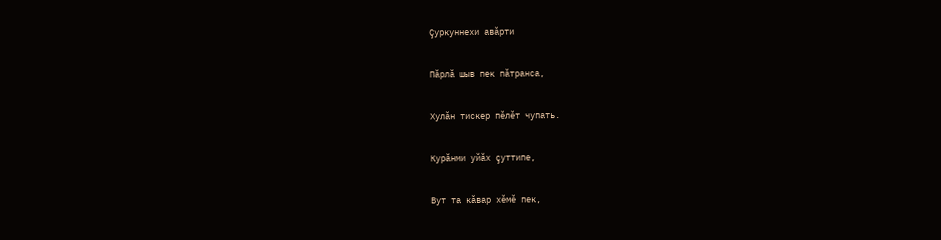Çуркуннехи авăрти

Пăрлă шыв пек пăтранса,

Хулăн тискер пĕлĕт чупать.

Курăнми уйăх çуттипе,

Вут та кăвар хĕмĕ пек,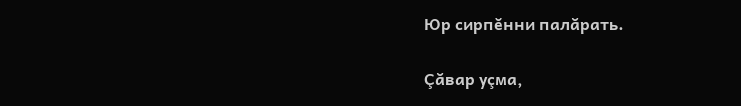Юр сирпĕнни палăрать.

Çăвар уçма,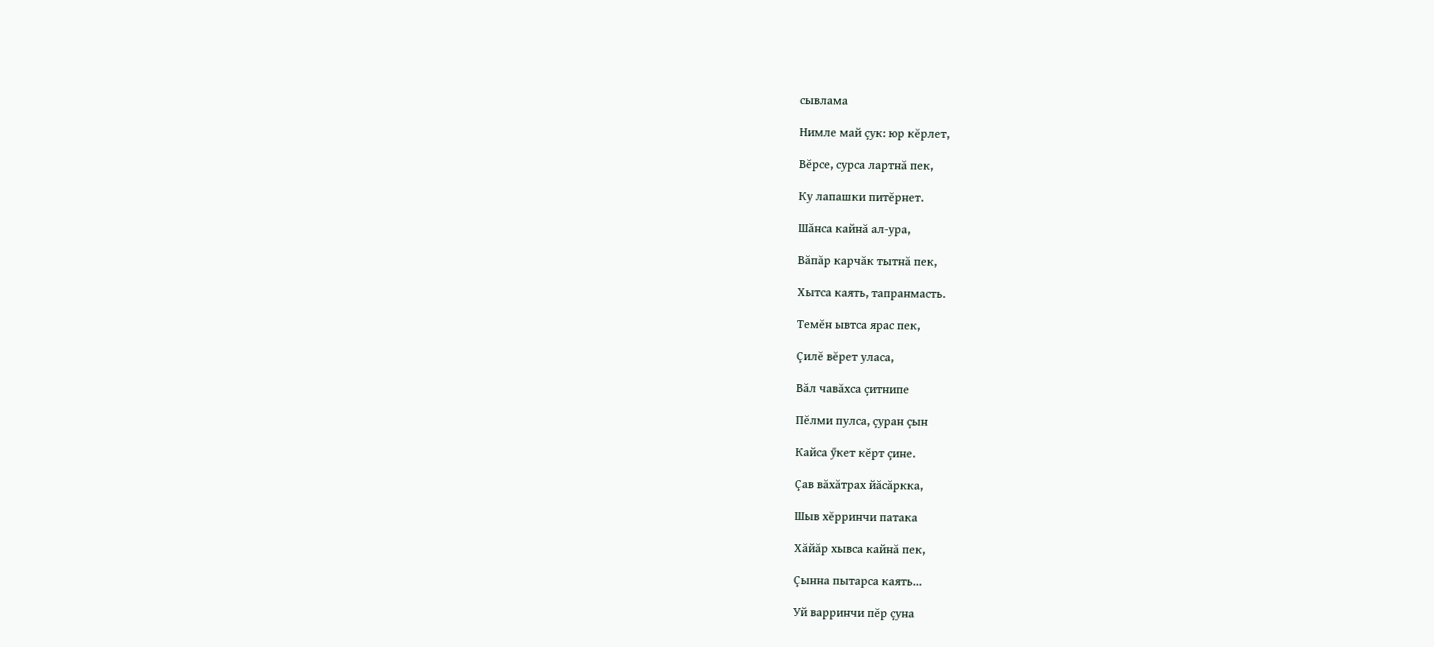сывлама

Нимле май çук: юр кĕрлет,

Вĕрсе, сурса лартнă пек,

Ку лапашки питĕрнет.

Шăнса кайнă ал-ура,

Вăпăр карчăк тытнă пек,

Хытса каять, тапранмасть.

Темĕн ывтса ярас пек,

Çилĕ вĕрет уласа,

Вăл чавăхса çитнипе

Пĕлми пулса, çуран çын

Кайса ӳкет кĕрт çине.

Çав вăхăтрах йăсăркка,

Шыв хĕрринчи патака

Хăйăр хывса кайнă пек,

Çынна пытарса каять...

Уй варринчи пĕр çуна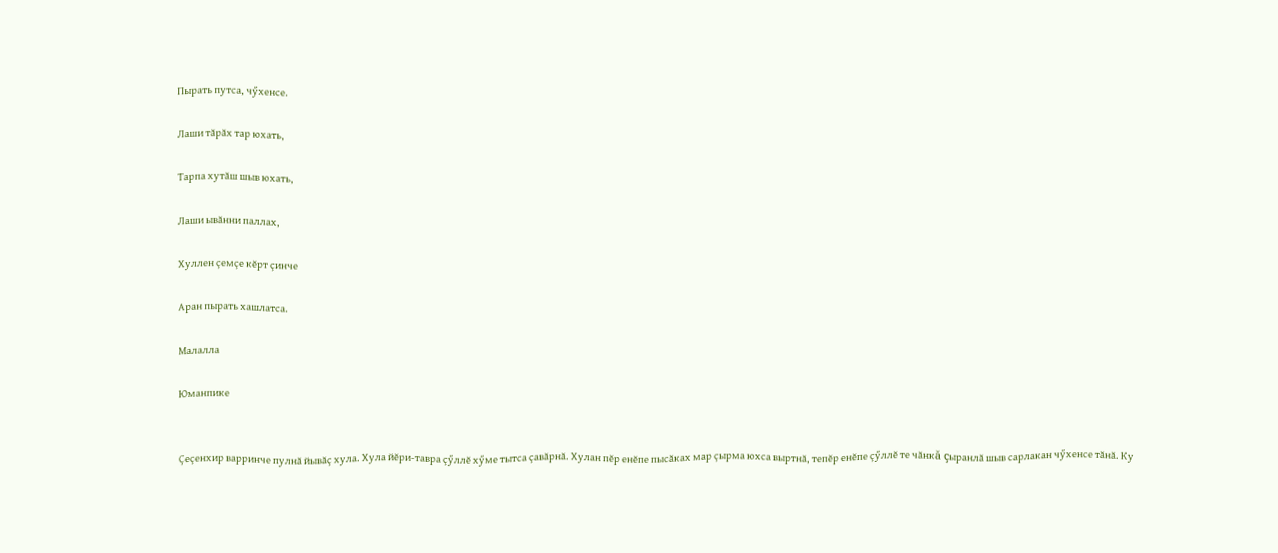Пырать путса, чӳхенсе.

Лаши тăрăх тар юхать,

Тарпа хутăш шыв юхать,

Лаши ывăнни паллах,

Хуллен çемçе кĕрт çинче

Аран пырать хашлатса.

Малалла

Юманпике


Çеçенхир варринче пулнă йывăç хула. Хула йĕри-тавра çӳллĕ хӳме тытса çавăрнă. Хулан пĕр енĕпе пысăках мар çырма юхса выртнă, тепĕр енĕпе çӳллĕ те чăнкă çыранлă шыв сарлакан чӳхенсе тăнă. Ку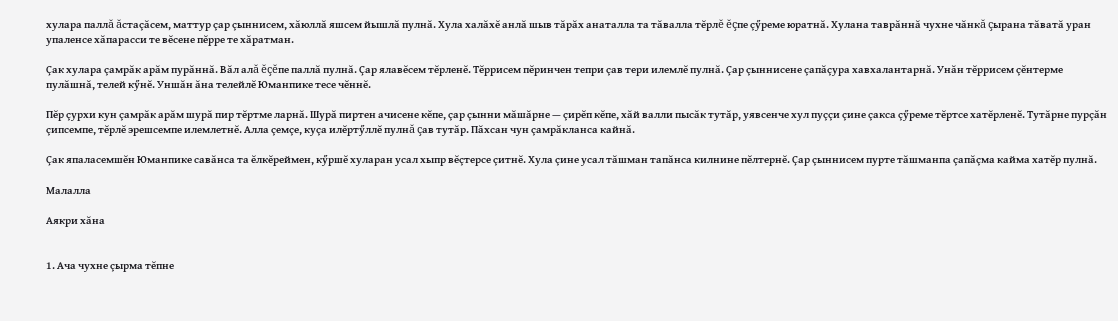хулара паллă ăстаçăсем, маттур çар çыннисем, хăюллă яшсем йышлă пулнă. Хула халăхĕ анлă шыв тăрăх анаталла та тăвалла тĕрлĕ ĕçпе çӳреме юратнă. Хулана таврăннă чухне чăнкă çырана тăватă уран упаленсе хăпарасси те вĕсене пĕрре те хăратман.

Çак хулара çамрăк арăм пурăннă. Вăл алă ĕçĕпе паллă пулнă. Çар ялавĕсем тĕрленĕ. Тĕррисем пĕринчен тепри çав тери илемлĕ пулнă. Çар çыннисене çапăçура хавхалантарнă. Унăн тĕррисем çĕнтерме пулăшнă, телей кӳнĕ. Уншăн ăна телейлĕ Юманпике тесе чĕннĕ.

Пĕр çурхи кун çамрăк арăм шурă пир тĕртме ларнă. Шурă пиртен ачисене кĕпе, çар çынни мăшăрне — çирĕп кĕпе, хăй валли пысăк тутăр, уявсенче хул пуççи çине çакса çӳреме тĕртсе хатĕрленĕ. Тутăрне пурçăн çипсемпе, тĕрлĕ эрешсемпе илемлетнĕ. Алла çемçе, куçа илĕртӳллĕ пулнă çав тутăр. Пăхсан чун çамрăкланса кайнă.

Çак япаласемшĕн Юманпике савăнса та ĕлкĕреймен, кӳршĕ хуларан усал хыпр вĕçтерсе çитнĕ. Хула çине усал тăшман тапăнса килнине пĕлтернĕ. Çар çыннисем пурте тăшманпа çапăçма кайма хатĕр пулнă.

Малалла

Аякри хăна


1. Ача чухне çырма тĕпне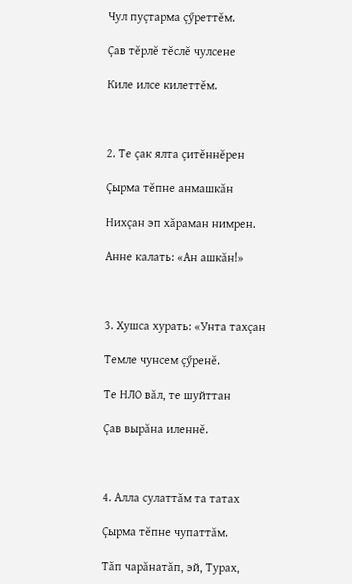Чул пуçтарма çӳреттĕм.

Çав тĕрлĕ тĕслĕ чулсене

Киле илсе килеттĕм.



2. Те çак ялта çитĕннĕрен

Çырма тĕпне анмашкăн

Нихçан эп хăраман нимрен.

Анне калать: «Ан ашкăн!»



3. Хушса хурать: «Унта тахçан

Темле чунсем çӳренĕ.

Те НЛО вăл, те шуйттан

Çав вырăна иленнĕ.



4. Алла сулаттăм та татах

Çырма тĕпне чупаттăм.

Тăп чарăнатăп, эй, Турах,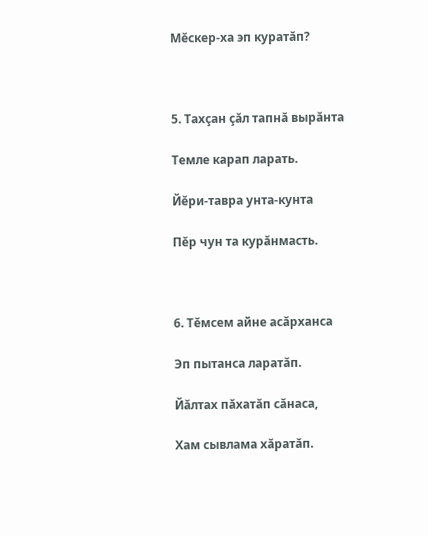Мĕскер-ха эп куратăп?



5. Тахçан çăл тапнă вырăнта

Темле карап ларать.

Йĕри-тавра унта-кунта

Пĕр чун та курăнмасть.



6. Тĕмсем айне асăрханса

Эп пытанса ларатăп.

Йăлтах пăхатăп сăнаса,

Хам сывлама хăратăп.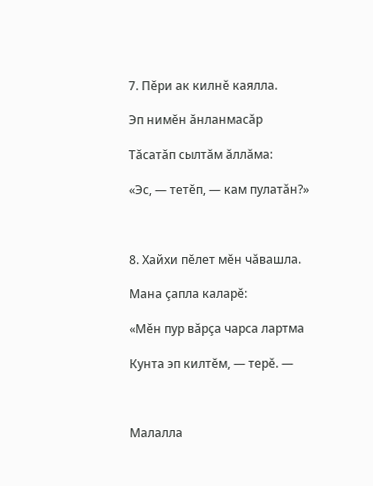7. Пĕри ак килнĕ каялла.

Эп нимĕн ăнланмасăр

Тăсатăп сылтăм ăллăма:

«Эс, — тетĕп, — кам пулатăн?»



8. Хайхи пĕлет мĕн чăвашла.

Мана çапла каларĕ:

«Мĕн пур вăрçа чарса лартма

Кунта эп килтĕм, — терĕ. —



Малалла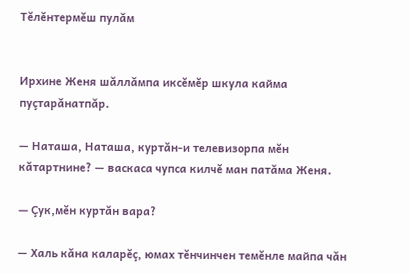Тĕлĕнтермĕш пулăм


Ирхине Женя шăллăмпа иксĕмĕр шкула кайма пуçтарăнатпăр.

— Наташа, Наташа, куртăн-и телевизорпа мĕн кăтартнине? — васкаса чупса килчĕ ман патăма Женя.

— Çук,мĕн куртăн вара?

— Халь кăна каларĕç, юмах тĕнчинчен темĕнле майпа чăн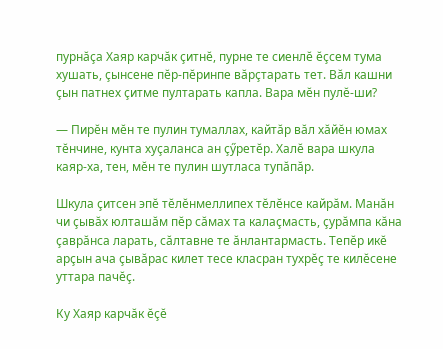пурнăçа Хаяр карчăк çитнĕ, пурне те сиенлĕ ĕçсем тума хушать, çынсене пĕр-пĕринпе вăрçтарать тет. Вăл кашни çын патнех çитме пултарать капла. Вара мĕн пулĕ-ши?

— Пирĕн мĕн те пулин тумаллах, кайтăр вăл хăйĕн юмах тĕнчине, кунта хуçаланса ан çӳретĕр. Халĕ вара шкула каяр-ха, тен, мĕн те пулин шутласа тупăпăр.

Шкула çитсен эпĕ тĕлĕнмеллипех тĕлĕнсе кайрăм. Манăн чи çывăх юлташăм пĕр сăмах та калаçмасть, çурăмпа кăна çаврăнса ларать, сăлтавне те ăнлантармасть. Тепĕр икĕ арçын ача çывăрас килет тесе класран тухрĕç те килĕсене уттара пачĕç.

Ку Хаяр карчăк ĕçĕ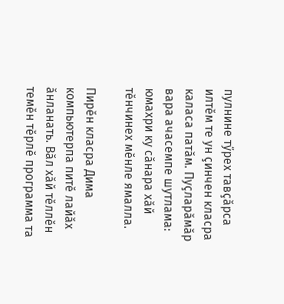пулнине тӳрех тавçăрса илтĕм те ун çинчен класра каласа патăм. Пуçларăмăр вара ачасемпе шутлама: юмахри ку сăнара хăй тĕнчинех мĕнле ямалла.

Пирĕн класра Дима компьютерпа питĕ лайăх ăнланать. Вăл хăй тĕллĕн темĕн тĕрлĕ программа та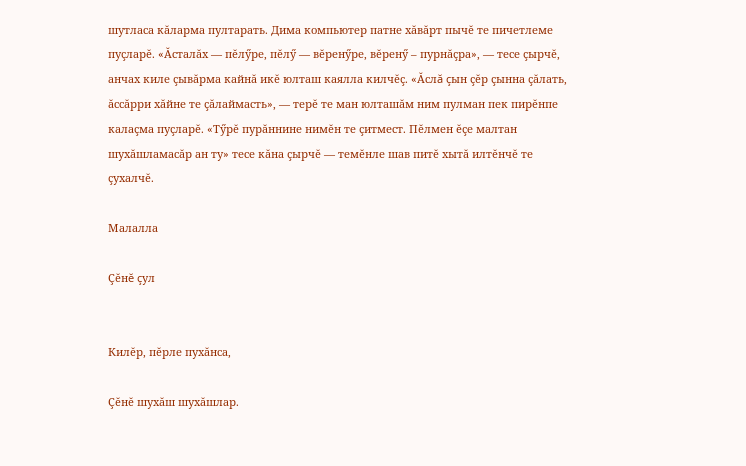шутласа кăларма пултарать. Дима компьютер патне хăвăрт пычĕ те пичетлеме пуçларĕ. «Ăсталăх — пĕлӳре, пĕлӳ — вĕренӳре, вĕренӳ – пурнăçра», — тесе çырчĕ, анчах киле çывăрма кайнă икĕ юлташ каялла килчĕç. «Ăслă çын çĕр çынна çăлать, ăссăрри хăйне те çăлаймасть», — терĕ те ман юлташăм ним пулман пек пирĕнпе калаçма пуçларĕ. «Тӳрĕ пурăннине нимĕн те çитмест. Пĕлмен ĕçе малтан шухăшламасăр ан ту» тесе кăна çырчĕ — темĕнле шав питĕ хытă илтĕнчĕ те çухалчĕ.

Малалла

Çĕнĕ çул


Килĕр, пĕрле пухăнса,

Çĕнĕ шухăш шухăшлар.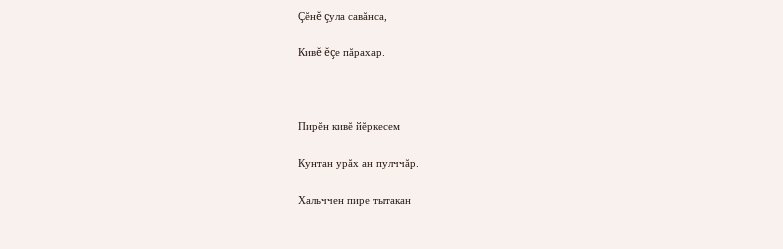Çĕнĕ çула савăнса,

Кивĕ ĕçе пăрахар.



Пирĕн кивĕ йĕркесем

Кунтан урăх ан пулччăр.

Хальччен пире тытакан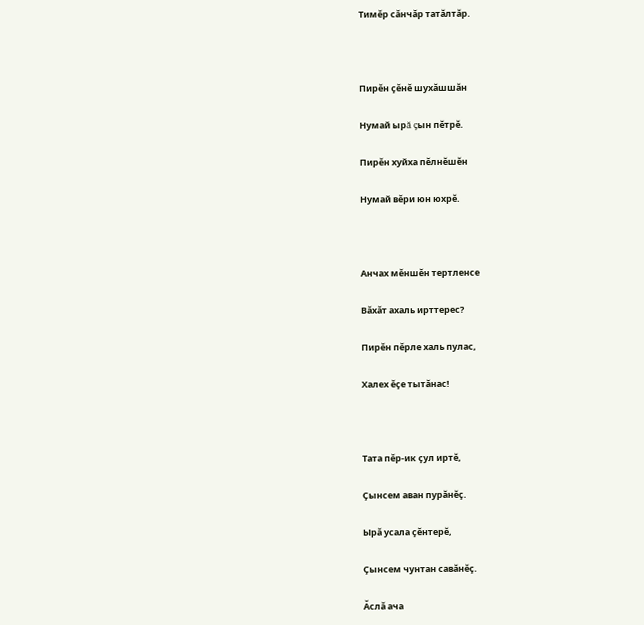Тимĕр сăнчăр татăлтăр.



Пирĕн çĕнĕ шухăшшăн

Нумай ырă çын пĕтрĕ.

Пирĕн хуйха пĕлнĕшĕн

Нумай вĕри юн юхрĕ.



Анчах мĕншĕн тертленсе

Вăхăт ахаль ирттерес?

Пирĕн пĕрле халь пулас,

Халех ĕçе тытăнас!



Тата пĕр-ик çул иртĕ,

Çынсем аван пурăнĕç.

Ырă усала çĕнтерĕ,

Çынсем чунтан савăнĕç.

Ăслă ача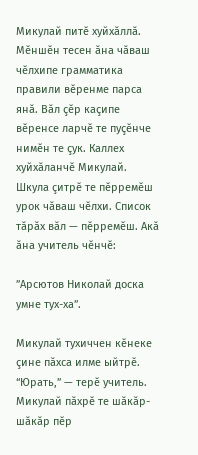Микулай питĕ хуйхăллă. Мĕншĕн тесен ăна чăваш чĕлхипе грамматика правили вĕренме парса янă. Вăл çĕр каçипе вĕренсе ларчĕ те пуçĕнче нимĕн те çук. Каллех хуйхăланчĕ Микулай. Шкула çитрĕ те пĕрремĕш урок чăваш чĕлхи. Список тăрăх вăл — пĕрремĕш. Акă ăна учитель чĕнчĕ:

”Арсютов Николай доска умне тух-ха”.

Микулай тухиччен кĕнеке çине пăхса илме ыйтрĕ. “Юрать,” — терĕ учитель. Микулай пăхрĕ те шăкăр-шăкăр пĕр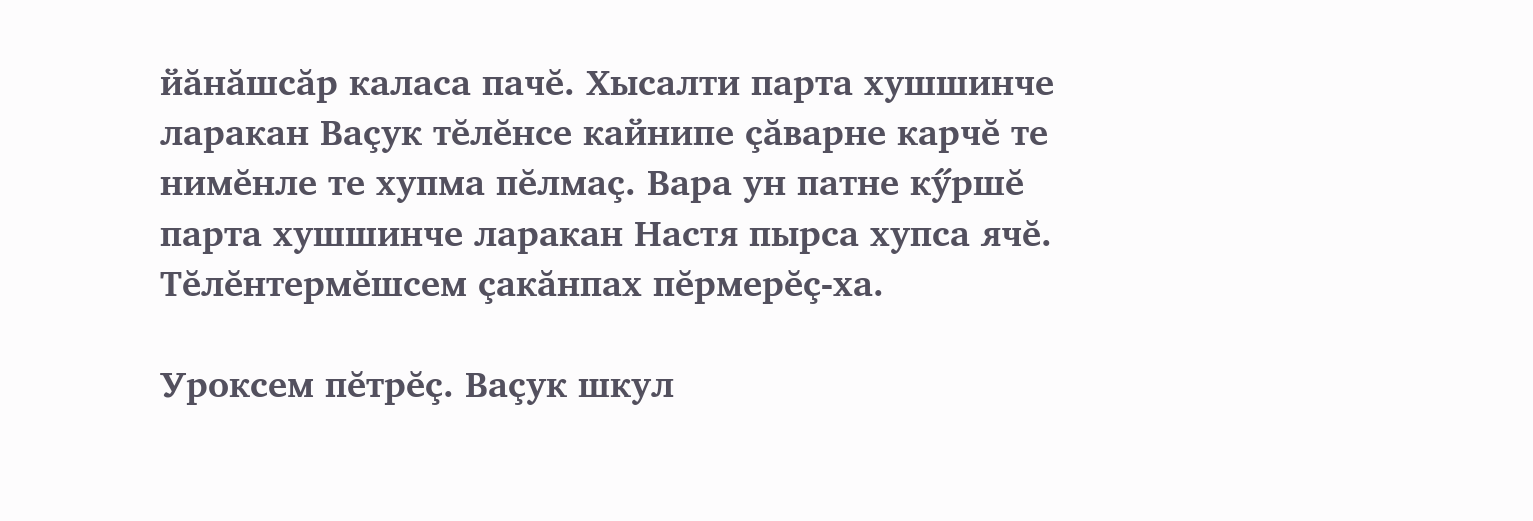йăнăшсăр каласа пачĕ. Хысалти парта хушшинче ларакан Ваçук тĕлĕнсе кайнипе çăварне карчĕ те нимĕнле те хупма пĕлмаç. Вара ун патне кӳршĕ парта хушшинче ларакан Настя пырса хупса ячĕ. Тĕлĕнтермĕшсем çакăнпах пĕрмерĕç-ха.

Уроксем пĕтрĕç. Ваçук шкул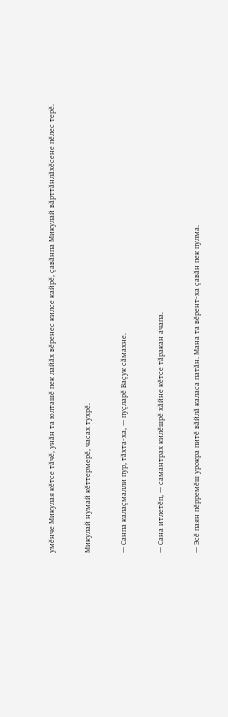умĕнче Микулая кĕтсе тăчĕ, унăн та юлташĕ пек лайăх вĕренес килсе кайрĕ, çавăнпа Микулай вăрттăнлăхĕсене пĕлес терĕ.

Микулай нумай кĕттермерĕ, часах тухрĕ.

— Санпа калаçмалли пур, тăхта-ха, — пуçларĕ Ваçук сăмахне.

— Сана итлетĕп, — самантрах килĕшрĕ хăйне кĕтсе тăракан ачапа.

— Эсĕ паян пĕрремĕш урокра питĕ вăйлă каласа патăн. Мана та вĕрент-ха çавăн пек пулма.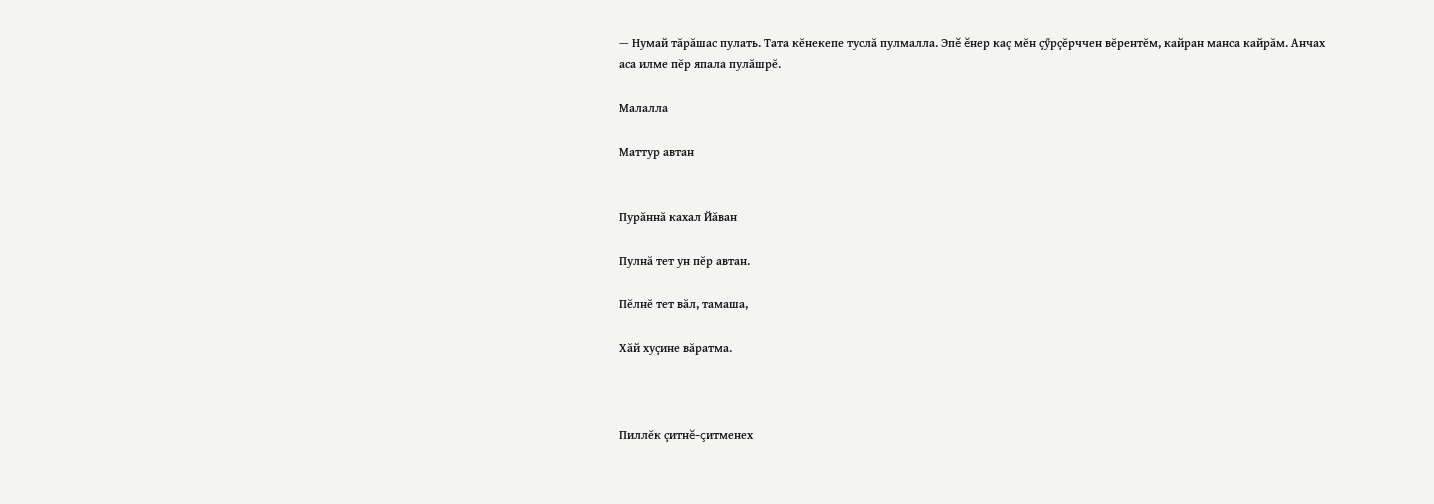— Нумай тăрăшас пулать. Тата кĕнекепе туслă пулмалла. Эпĕ ĕнер каç мĕн çӳрçĕрччен вĕрентĕм, кайран манса кайрăм. Анчах аса илме пĕр япала пулăшрĕ.

Малалла

Маттур автан


Пурăннă кахал Йăван

Пулнă тет ун пĕр автан.

Пĕлнĕ тет вăл, тамаша,

Хăй хуçине вăратма.



Пиллĕк çитнĕ-çитменех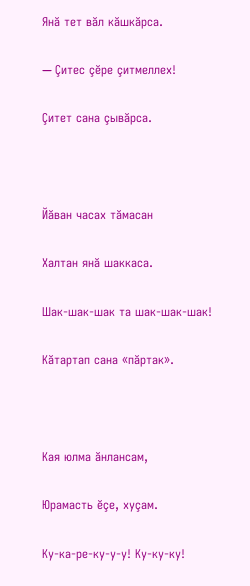Янă тет вăл кăшкăрса.

— Çитес çĕре çитмеллех!

Çитет сана çывăрса.



Йăван часах тăмасан

Халтан янă шаккаса.

Шак-шак-шак та шак-шак-шак!

Кăтартап сана «пăртак».



Кая юлма ăнлансам,

Юрамасть ĕçе, хуçам.

Ку-ка-ре-ку-у-у! Ку-ку-ку!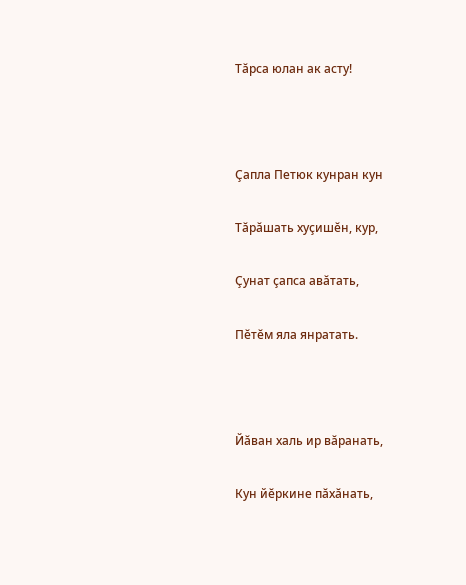Тăрса юлан ак асту!



Çапла Петюк кунран кун

Тăрăшать хуçишĕн, кур,

Çунат çапса авăтать,

Пĕтĕм яла янратать.



Йăван халь ир вăранать,

Кун йĕркине пăхăнать,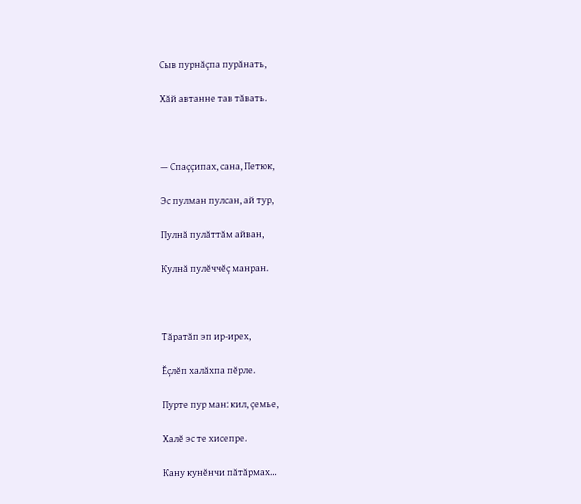Сыв пурнăçпа пурăнать,

Хăй автанне тав тăвать.



— Спаççипах, сана, Петюк,

Эс пулман пулсан, ай тур,

Пулнă пулăттăм айван,

Кулнă пулĕччĕç манран.



Тăратăп эп ир-ирех,

Ĕçлĕп халăхпа пĕрле.

Пурте пур ман: кил, çемье,

Халĕ эс те хисепре.

Кану кунĕнчи пăтăрмах…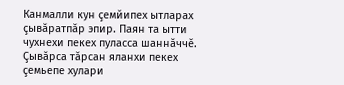Канмалли кун çемйипех ытларах çывăратпăр эпир. Паян та ытти чухнехи пекех пуласса шаннăччĕ. Çывăрса тăрсан яланхи пекех çемьепе хулари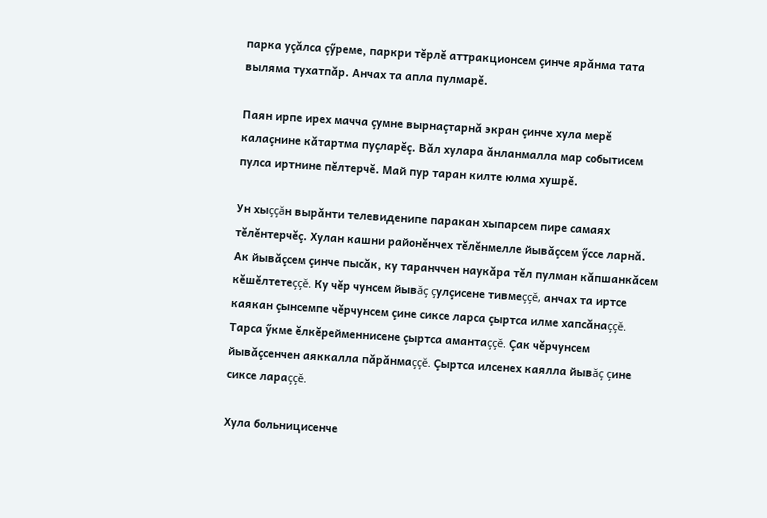парка уçăлса çӳреме, паркри тĕрлĕ аттракционсем çинче ярăнма тата выляма тухатпăр. Анчах та апла пулмарĕ.

Паян ирпе ирех мачча çумне вырнаçтарнă экран çинче хула мерĕ калаçнине кăтартма пуçларĕç. Вăл хулара ăнланмалла мар событисем пулса иртнине пĕлтерчĕ. Май пур таран килте юлма хушрĕ.

Ун хыççăн вырăнти телевиденипе паракан хыпарсем пире самаях тĕлĕнтерчĕç. Хулан кашни районĕнчех тĕлĕнмелле йывăçсем ӳссе ларнă. Ак йывăçсем çинче пысăк, ку таранччен наукăра тĕл пулман кăпшанкăсем кĕшĕлтетеççĕ. Ку чĕр чунсем йывăç çулçисене тивмеççĕ, анчах та иртсе каякан çынсемпе чĕрчунсем çине сиксе ларса çыртса илме хапсăнаççĕ. Тарса ӳкме ĕлкĕрейменнисене çыртса амантаççĕ. Çак чĕрчунсем йывăçсенчен аяккалла пăрăнмаççĕ. Çыртса илсенех каялла йывăç çине сиксе лараççĕ.

Хула больницисенче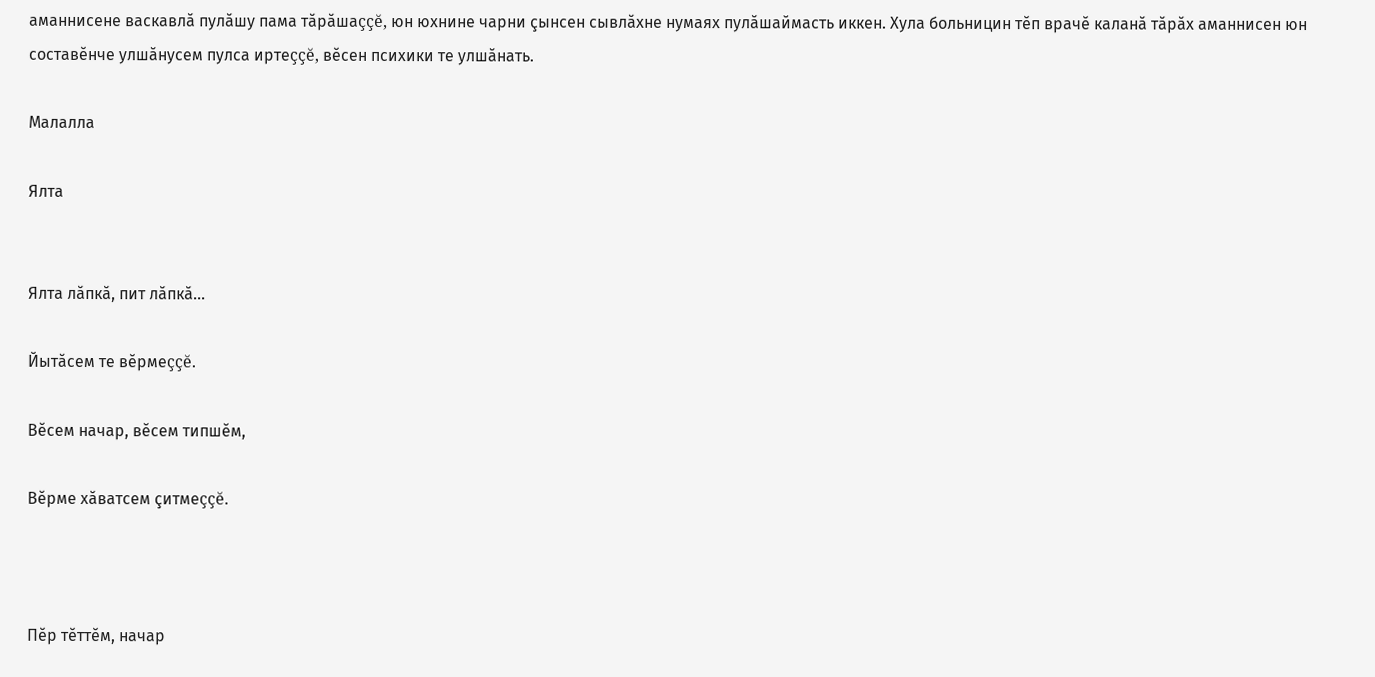аманнисене васкавлă пулăшу пама тăрăшаççĕ, юн юхнине чарни çынсен сывлăхне нумаях пулăшаймасть иккен. Хула больницин тĕп врачĕ каланă тăрăх аманнисен юн составĕнче улшăнусем пулса иртеççĕ, вĕсен психики те улшăнать.

Малалла

Ялта


Ялта лăпкă, пит лăпкă...

Йытăсем те вĕрмеççĕ.

Вĕсем начар, вĕсем типшĕм,

Вĕрме хăватсем çитмеççĕ.



Пĕр тĕттĕм, начар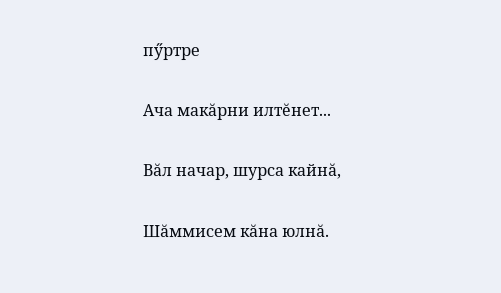пӳртре

Ача макăрни илтĕнет...

Вăл начар, шурса кайнă,

Шăммисем кăна юлнă.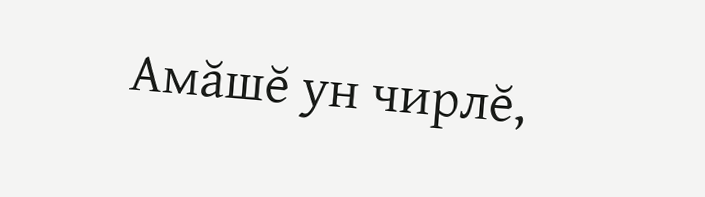Амăшĕ ун чирлĕ,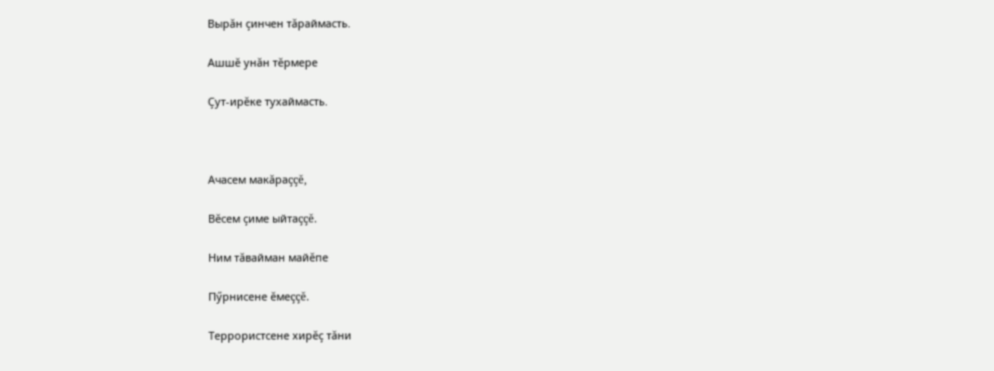Вырăн çинчен тăраймасть.

Ашшĕ унăн тĕрмере

Çут-ирĕке тухаймасть.



Ачасем макăраççĕ,

Вĕсем çиме ыйтаççĕ.

Ним тăвайман майĕпе

Пӳрнисене ĕмеççĕ.

Террористсене хирĕç тăни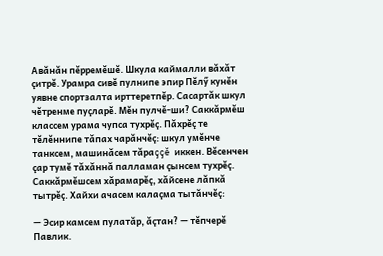Авăнăн пĕрремĕшĕ. Шкула каймалли вăхăт çитрĕ. Урамра сивĕ пулнипе эпир Пĕлӳ кунĕн уявне спортзалта ирттеретпĕр. Сасартăк шкул чĕтренме пуçларĕ. Мĕн пулчĕ-ши? Саккăрмĕш классем урама чупса тухрĕç. Пăхрĕç те тĕлĕннипе тăпах чарăнчĕç: шкул умĕнче танксем, машинăсем тăраççĕ иккен. Вĕсенчен çар тумĕ тăхăннă палламан çынсем тухрĕç. Саккăрмĕшсем хăрамарĕç, хăйсене лăпкă тытрĕç. Хайхи ачасем калаçма тытăнчĕç:

— Эсир камсем пулатăр, ăçтан? — тĕпчерĕ Павлик.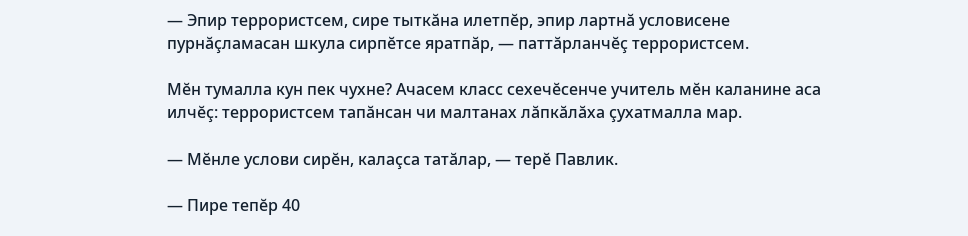— Эпир террористсем, сире тыткăна илетпĕр, эпир лартнă условисене пурнăçламасан шкула сирпĕтсе яратпăр, — паттăрланчĕç террористсем.

Мĕн тумалла кун пек чухне? Ачасем класс сехечĕсенче учитель мĕн каланине аса илчĕç: террористсем тапăнсан чи малтанах лăпкăлăха çухатмалла мар.

— Мĕнле услови сирĕн, калаçса татăлар, — терĕ Павлик.

— Пире тепĕр 40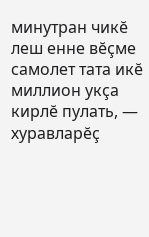минутран чикĕ леш енне вĕçме самолет тата икĕ миллион укçа кирлĕ пулать, — хуравларĕç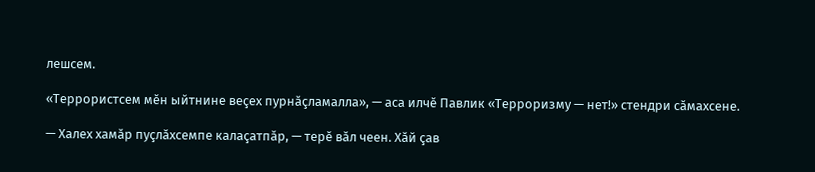лешсем.

«Террористсем мĕн ыйтнине веçех пурнăçламалла», — аса илчĕ Павлик «Терроризму — нет!» стендри сăмахсене.

— Халех хамăр пуçлăхсемпе калаçатпăр, — терĕ вăл чеен. Хăй çав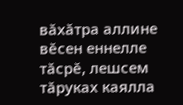вăхăтра аллине вĕсен еннелле тăсрĕ, лешсем тăруках каялла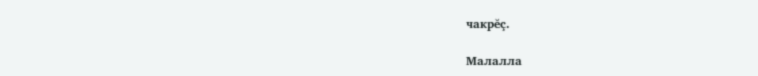чакрĕç.

Малалла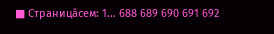■ Страницăсем: 1... 688 689 690 691 692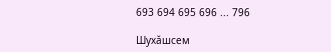693 694 695 696 ... 796

Шухăшсем